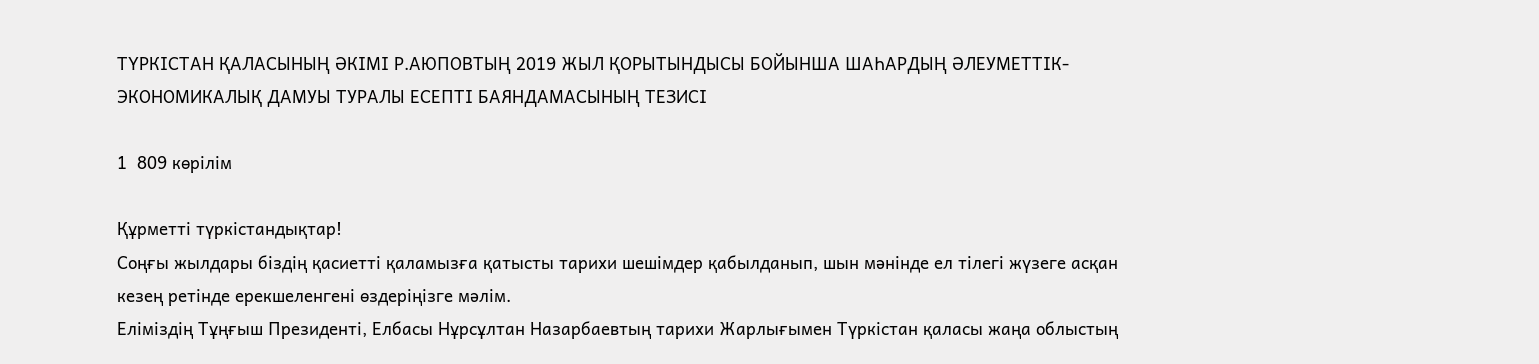ТҮРКІСТАН ҚАЛАСЫНЫҢ ӘКІМІ Р.АЮПОВТЫҢ 2019 ЖЫЛ ҚОРЫТЫНДЫСЫ БОЙЫНША ШАҺАРДЫҢ ӘЛЕУМЕТТІК-ЭКОНОМИКАЛЫҚ ДАМУЫ ТУРАЛЫ ЕСЕПТІ БАЯНДАМАСЫНЫҢ ТЕЗИСІ

1  809 көрілім

Құрметті түркістандықтар!
Соңғы жылдары біздің қасиетті қаламызға қатысты тарихи шешімдер қабылданып, шын мәнінде ел тілегі жүзеге асқан кезең ретінде ерекшеленгені өздеріңізге мәлім.
Еліміздің Тұңғыш Президенті, Елбасы Нұрсұлтан Назарбаевтың тарихи Жарлығымен Түркістан қаласы жаңа облыстың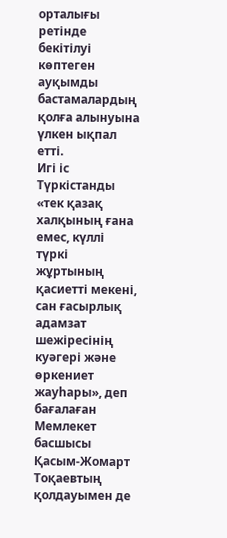орталығы ретінде бекітілуі көптеген ауқымды бастамалардың қолға алынуына үлкен ықпал етті.
Игі іс Түркістанды «тек қазақ халқының ғана емес, күллі түркі жұртының қасиетті мекені, сан ғасырлық адамзат шежіресінің куәгері және өркениет жауһары», деп бағалаған Мемлекет басшысы Қасым-Жомарт Тоқаевтың қолдауымен де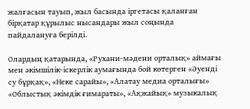жалғасын тауып, жыл басында іргетасы қаланған бірқатар құрылыс нысандары жыл соңында пайдалануға берілді.

Олардың қатарында, «Рухани-мәдени орталық» аймағы мен әкімшілік-іскерлік аумағында бой көтерген «Әуенді су бұрқақ», «Неке сарайы», «Алатау медиа орталығы» «Облыстық әкімдік ғимараты», «Ақжайық» музыкалық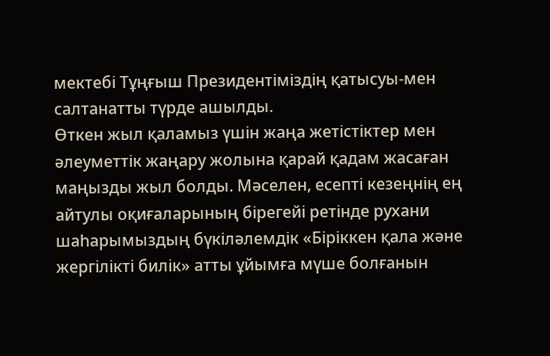мектебі Тұңғыш Президентіміздің қатысуы-мен салтанатты түрде ашылды.
Өткен жыл қаламыз үшін жаңа жетістіктер мен әлеуметтік жаңару жолына қарай қадам жасаған маңызды жыл болды. Мәселен, есепті кезеңнің ең айтулы оқиғаларының бірегейі ретінде рухани шаһарымыздың бүкіләлемдік «Біріккен қала және жергілікті билік» атты ұйымға мүше болғанын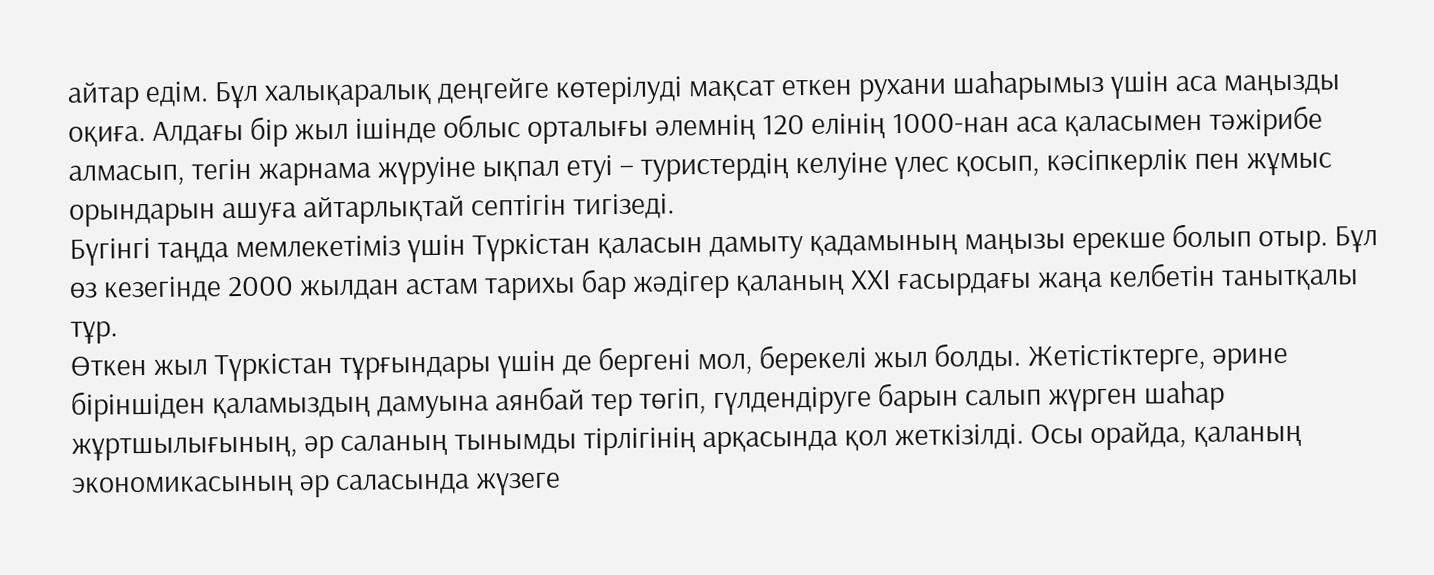айтар едім. Бұл халықаралық деңгейге көтерілуді мақсат еткен рухани шаһарымыз үшін аса маңызды оқиға. Алдағы бір жыл ішінде облыс орталығы әлемнің 120 елінің 1000-нан аса қаласымен тәжірибе алмасып, тегін жарнама жүруіне ықпал етуі – туристердің келуіне үлес қосып, кәсіпкерлік пен жұмыс орындарын ашуға айтарлықтай септігін тигізеді.
Бүгінгі таңда мемлекетіміз үшін Түркістан қаласын дамыту қадамының маңызы ерекше болып отыр. Бұл өз кезегінде 2000 жылдан астам тарихы бар жәдігер қаланың ХХІ ғасырдағы жаңа келбетін танытқалы тұр.
Өткен жыл Түркістан тұрғындары үшін де бергені мол, берекелі жыл болды. Жетістіктерге, әрине біріншіден қаламыздың дамуына аянбай тер төгіп, гүлдендіруге барын салып жүрген шаһар жұртшылығының, әр саланың тынымды тірлігінің арқасында қол жеткізілді. Осы орайда, қаланың экономикасының әр саласында жүзеге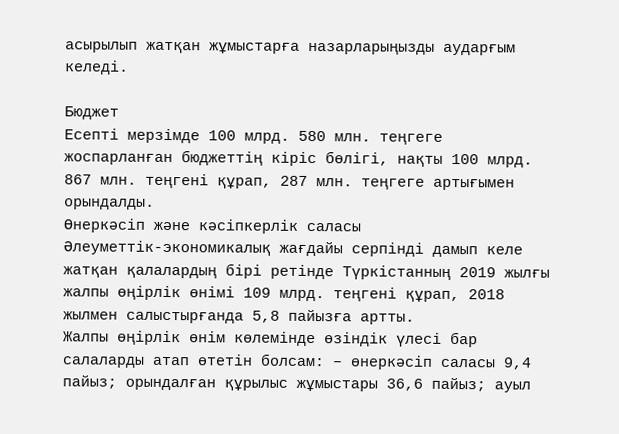асырылып жатқан жұмыстарға назарларыңызды аударғым келеді.

Бюджет
Есепті мерзімде 100 млрд. 580 млн. теңгеге жоспарланған бюджеттің кіріс бөлігі, нақты 100 млрд. 867 млн. теңгені құрап, 287 млн. теңгеге артығымен орындалды.
Өнеркәсiп және кәсiпкерлiк саласы
Әлеуметтiк-экономикалық жағдайы серпiндi дамып келе жатқан қалалардың бiрi ретінде Түркістанның 2019 жылғы жалпы өңiрлiк өнiмi 109 млрд. теңгенi құрап, 2018 жылмен салыстырғанда 5,8 пайызға артты.
Жалпы өңірлік өнім көлемінде өзіндік үлесі бар салаларды атап өтетін болсам: – өнеркәсіп саласы 9,4 пайыз; орындалған құрылыс жұмыстары 36,6 пайыз; ауыл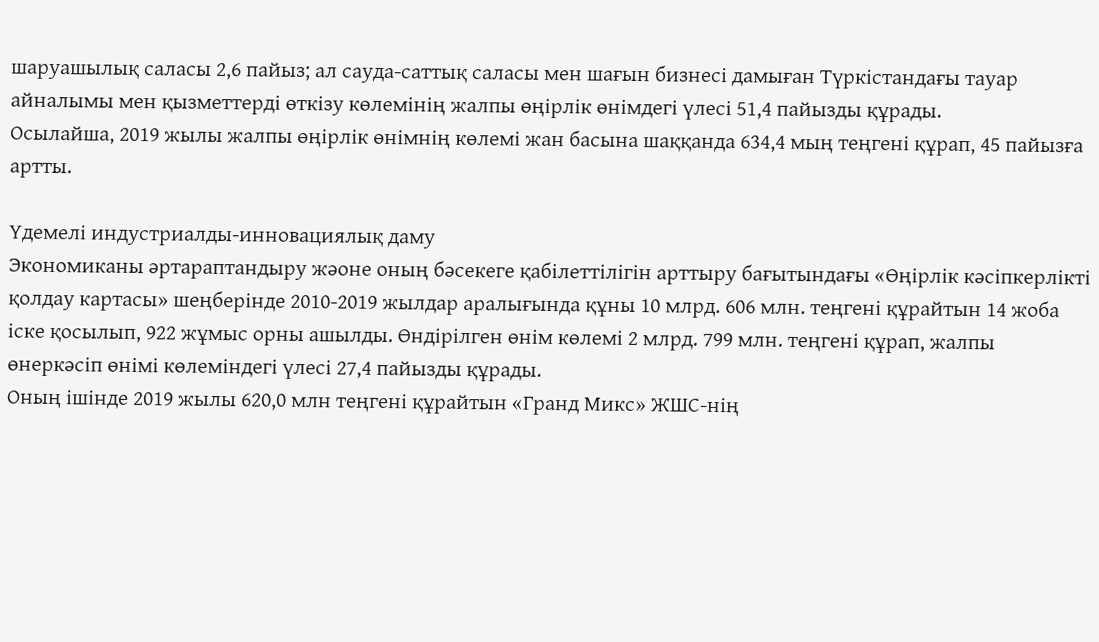шаруашылық саласы 2,6 пайыз; ал сауда-саттық саласы мен шағын бизнесі дамыған Түркістандағы тауар айналымы мен қызметтерді өткізу көлемінің жалпы өңірлік өнімдегі үлесі 51,4 пайызды құрады.
Осылайша, 2019 жылы жалпы өңірлік өнімнің көлемі жан басына шаққанда 634,4 мың теңгені құрап, 45 пайызға артты.

Үдемелi индустриалды-инновациялық даму
Экономиканы әртараптандыру жәоне оның бәсекеге қабілеттілігін арттыру бағытындағы «Өңірлік кәсіпкерлікті қолдау картасы» шеңберінде 2010-2019 жылдар аралығында құны 10 млрд. 606 млн. теңгенi құрайтын 14 жоба iске қосылып, 922 жұмыс орны ашылды. Өндірілген өнім көлемі 2 млрд. 799 млн. теңгені құрап, жалпы өнеркәсіп өнімі көлеміндегі үлесі 27,4 пайызды құрады.
Оның ішінде 2019 жылы 620,0 млн теңгені құрайтын «Гранд Микс» ЖШС-нің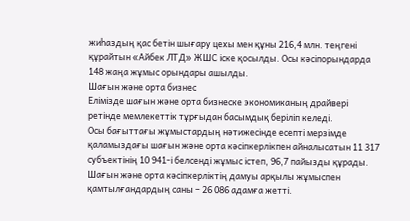жиһаздың қас бетін шығару цехы мен құны 216,4 млн. теңгені құрайтын «Айбек ЛТД» ЖШС іске қосылды. Осы кәсіпорындарда 148 жаңа жұмыс орындары ашылды.
Шағын және орта бизнес
Елімізде шағын және орта бизнеске экономиканың драйвері ретінде мемлекеттік тұрғыдан басымдық беріліп келеді.
Осы бағыттағы жұмыстардың нәтижесінде есепті мерзімде қаламыздағы шағын және орта кәсiпкерлiкпен айналысатын 11 317 субъектінің 10 941-і белсендi жұмыс істеп, 96,7 пайызды құрады.
Шағын және орта кәсіпкерліктің дамуы арқылы жұмыспен қамтылғандардың саны – 26 086 адамға жетті.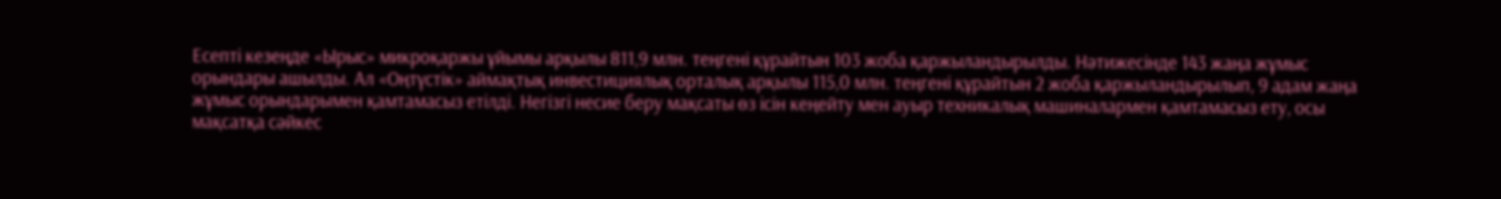Есепті кезеңде «Ырыс» микроқаржы ұйымы арқылы 811,9 млн. теңгені құрайтын 103 жоба қаржыландырылды. Нәтижесінде 143 жаңа жұмыс орындары ашылды. Ал «Оңтүстік» аймақтық инвестициялық орталық арқылы 115,0 млн. теңгені құрайтын 2 жоба қаржыландырылып, 9 адам жаңа жұмыс орындарымен қамтамасыз етілді. Негізгі несие беру мақсаты өз ісін кеңейту мен ауыр техникалық машиналармен қамтамасыз ету, осы мақсатқа сәйкес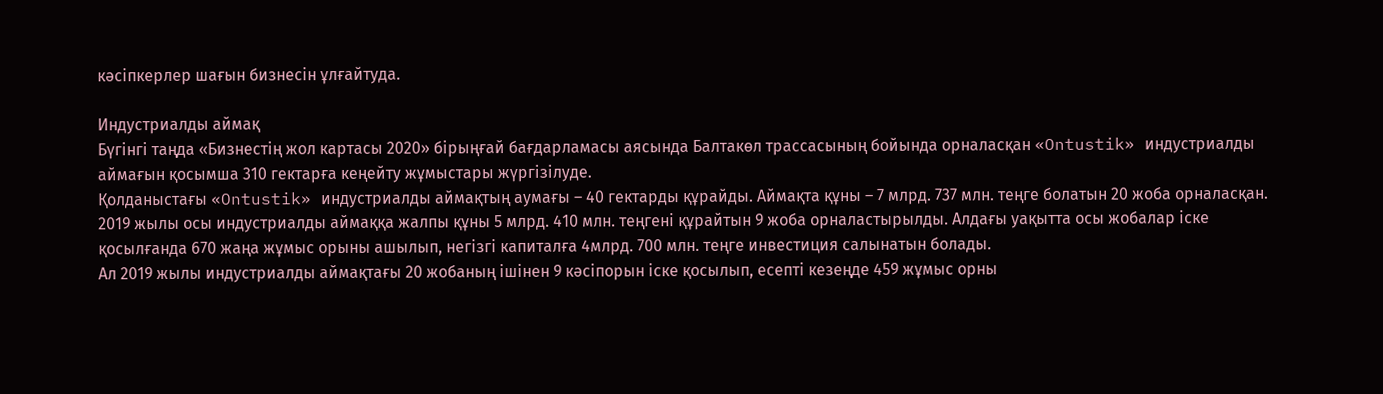кәсіпкерлер шағын бизнесін ұлғайтуда.

Индустриалды аймақ
Бүгінгі таңда «Бизнестің жол картасы 2020» бірыңғай бағдарламасы аясында Балтакөл трассасының бойында орналасқан «Ontustik» индустриалды аймағын қосымша 310 гектарға кеңейту жұмыстары жүргізілуде.
Қолданыстағы «Ontustik» индустриалды аймақтың аумағы – 40 гектарды құрайды. Аймақта құны – 7 млрд. 737 млн. теңге болатын 20 жоба орналасқан.
2019 жылы осы индустриалды аймаққа жалпы құны 5 млрд. 410 млн. теңгені құрайтын 9 жоба орналастырылды. Алдағы уақытта осы жобалар іске қосылғанда 670 жаңа жұмыс орыны ашылып, негізгі капиталға 4млрд. 700 млн. теңге инвестиция салынатын болады.
Ал 2019 жылы индустриалды аймақтағы 20 жобаның ішінен 9 кәсіпорын іске қосылып, есепті кезеңде 459 жұмыс орны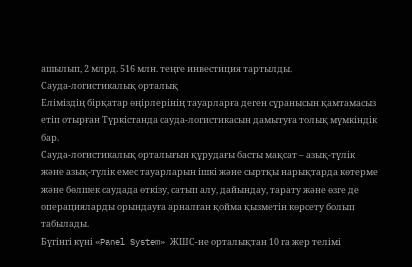ашылып, 2 млрд. 516 млн. теңге инвестиция тартылды.
Сауда-логистикалық орталық
Еліміздің бірқатар өңірлерінің тауарларға деген сұранысын қамтамасыз етіп отырған Түркістанда сауда-логистикасын дамытуға толық мүмкіндік бар.
Сауда-логистикалық орталығын құрудағы басты мақсат – азық-түлік және азық-түлік емес тауарларын ішкі және сыртқы нарықтарда көтерме және бөлшек саудада өткізу, сатып алу, дайындау, тарату және өзге де операцияларды орындауға арналған қойма қызметін көрсету болып табылады.
Бүгінгі күні «Panel System» ЖШС-не орталықтан 10 га жер телімі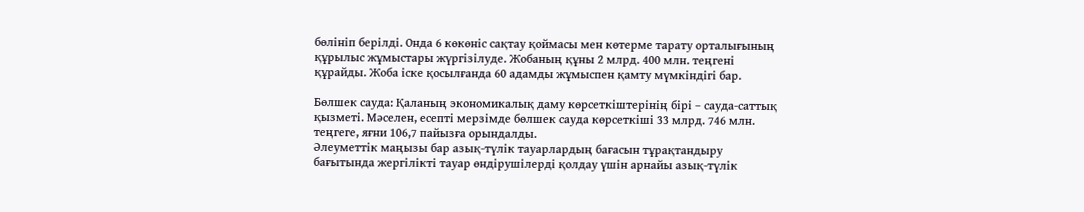бөлініп берілді. Онда 6 көкөніс сақтау қоймасы мен көтерме тарату орталығының құрылыс жұмыстары жүргізілуде. Жобаның құны 2 млрд. 400 млн. теңгені құрайды. Жоба іске қосылғанда 60 адамды жұмыспен қамту мүмкіндігі бар.

Бөлшек сауда: Қаланың экономикалық даму көрсеткіштерінің бірі – сауда-саттық қызметі. Мәселен, есепті мерзімде бөлшек сауда көрсеткіші 33 млрд. 746 млн. теңгеге, яғни 106,7 пайызға орындалды.
Әлеуметтік маңызы бар азық-түлік тауарлардың бағасын тұрақтандыру бағытында жергілікті тауар өндірушілерді қолдау үшін арнайы азық-түлік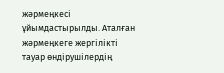жәрмеңкесі ұйымдастырылды. Аталған жәрмеңкеге жергілікті тауар өндірушілердің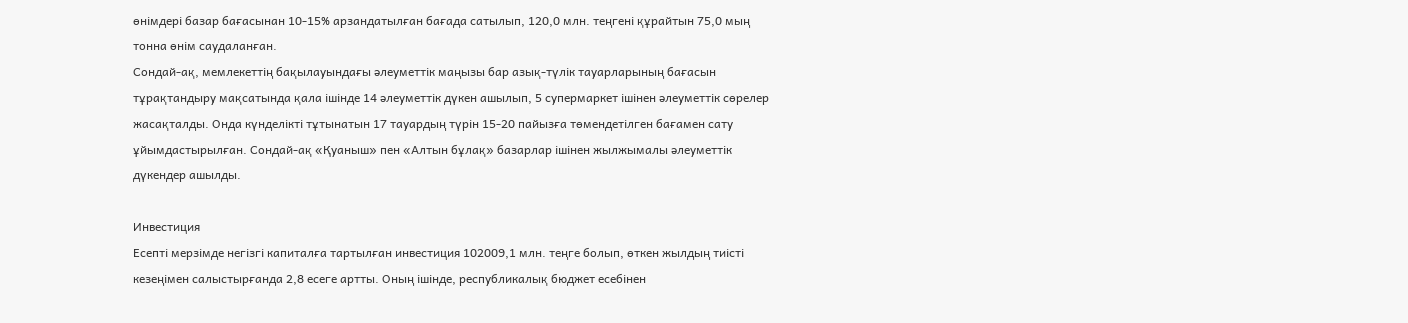өнімдері базар бағасынан 10-15% арзандатылған бағада сатылып, 120,0 млн. теңгені құрайтын 75,0 мың тонна өнім саудаланған.
Сондай-ақ, мемлекеттің бақылауындағы әлеуметтік маңызы бар азық-түлік тауарларының бағасын тұрақтандыру мақсатында қала ішінде 14 әлеуметтік дүкен ашылып, 5 супермаркет ішінен әлеуметтік сөрелер жасақталды. Онда күнделікті тұтынатын 17 тауардың түрін 15-20 пайызға төмендетілген бағамен сату ұйымдастырылған. Сондай-ақ «Қуаныш» пен «Алтын бұлақ» базарлар ішінен жылжымалы әлеуметтік дүкендер ашылды.

Инвестиция
Есепті мерзімде негізгі капиталға тартылған инвестиция 102009,1 млн. теңге болып, өткен жылдың тиісті кезеңімен салыстырғанда 2,8 есеге артты. Оның ішінде, республикалық бюджет есебінен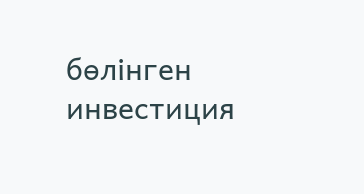бөлінген инвестиция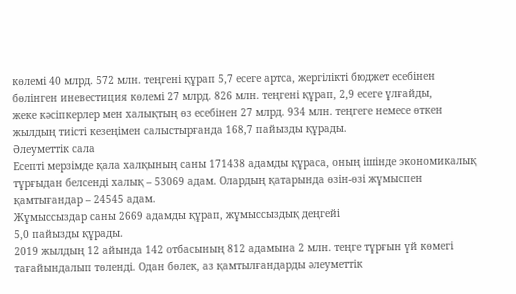көлемі 40 млрд. 572 млн. теңгені құрап 5,7 есеге артса, жергілікті бюджет есебінен бөлінген иневестиция көлемі 27 млрд. 826 млн. теңгені құрап, 2,9 есеге ұлғайды,
жеке кәсіпкерлер мен халықтың өз есебінен 27 млрд. 934 млн. теңгеге немесе өткен жылдың тиісті кезеңімен салыстырғанда 168,7 пайызды құрады.
Әлеуметтік сала
Есепті мерзімде қала халқының саны 171438 адамды құраса, оның iшiнде экономикалық тұрғыдан белсендi халық – 53069 адам. Олардың қатарында өзін-өзі жұмыспен қамтығандар – 24545 адам.
Жұмыссыздар саны 2669 адамды құрап, жұмыссыздық деңгейi
5,0 пайызды құрады.
2019 жылдың 12 айында 142 отбасының 812 адамына 2 млн. теңге тұрғын үй көмегі тағайындалып төленді. Одан бөлек, аз қамтылғандарды әлеуметтік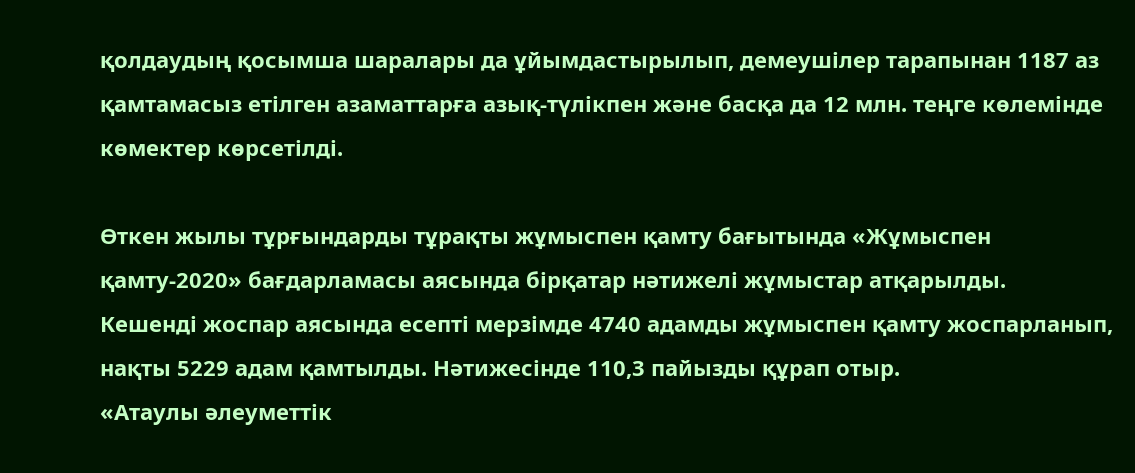қолдаудың қосымша шаралары да ұйымдастырылып, демеушілер тарапынан 1187 аз қамтамасыз етілген азаматтарға азық-түлікпен және басқа да 12 млн. теңге көлемінде көмектер көрсетілді.

Өткен жылы тұрғындарды тұрақты жұмыспен қамту бағытында «Жұмыспен қамту-2020» бағдарламасы аясында бірқатар нәтижелі жұмыстар атқарылды.
Кешенді жоспар аясында есепті мерзімде 4740 адамды жұмыспен қамту жоспарланып, нақты 5229 адам қамтылды. Нәтижесінде 110,3 пайызды құрап отыр.
«Атаулы әлеуметтік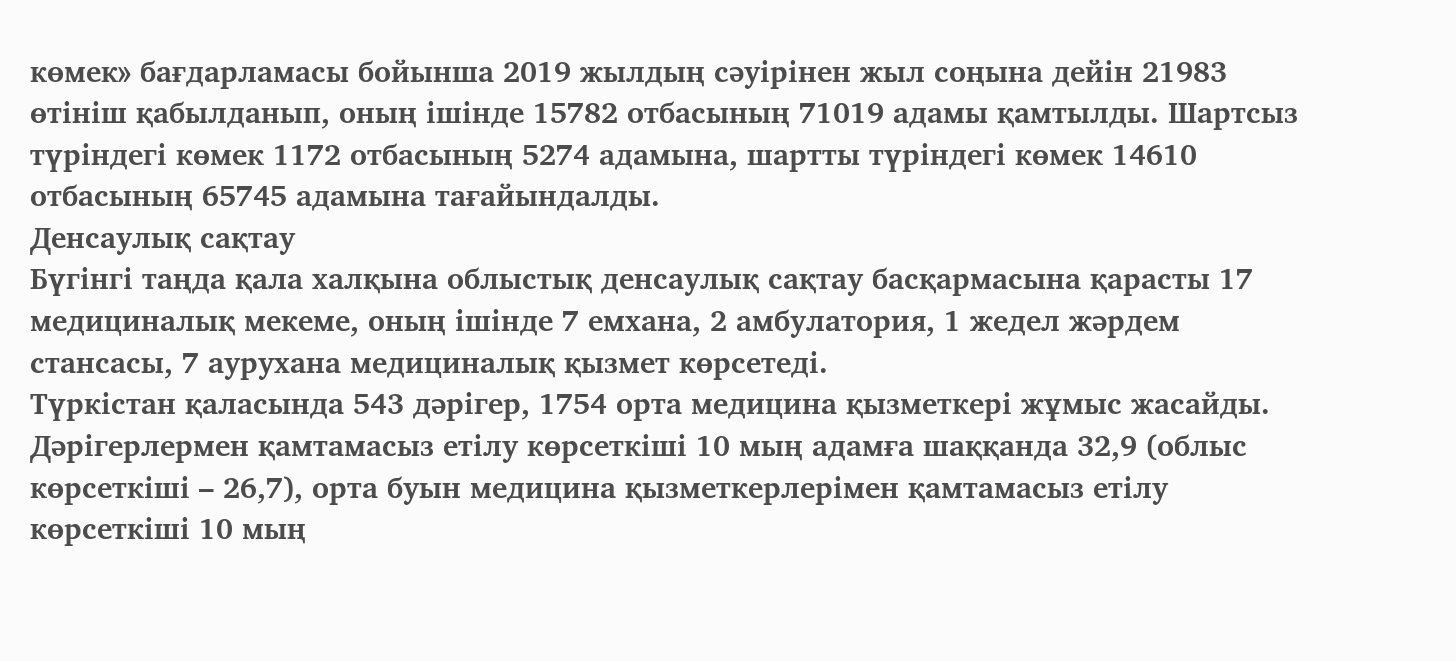көмек» бағдарламасы бойынша 2019 жылдың сәуірінен жыл соңына дейін 21983 өтініш қабылданып, оның ішінде 15782 отбасының 71019 адамы қамтылды. Шартсыз түріндегі көмек 1172 отбасының 5274 адамына, шартты түріндегі көмек 14610 отбасының 65745 адамына тағайындалды.
Денсаулық сақтау
Бүгінгі таңда қала халқына облыстық денсаулық сақтау басқармасына қарасты 17 медициналық мекеме, оның ішінде 7 емхана, 2 амбулатория, 1 жедел жәрдем стансасы, 7 аурухана медициналық қызмет көрсетеді.
Түркiстан қаласында 543 дәрiгер, 1754 орта медицина қызметкерi жұмыс жасайды. Дәрiгерлермен қамтамасыз етiлу көрсеткiшi 10 мың адамға шаққанда 32,9 (облыс көрсеткiшi – 26,7), орта буын медицина қызметкерлерiмен қамтамасыз етiлу көрсеткiшi 10 мың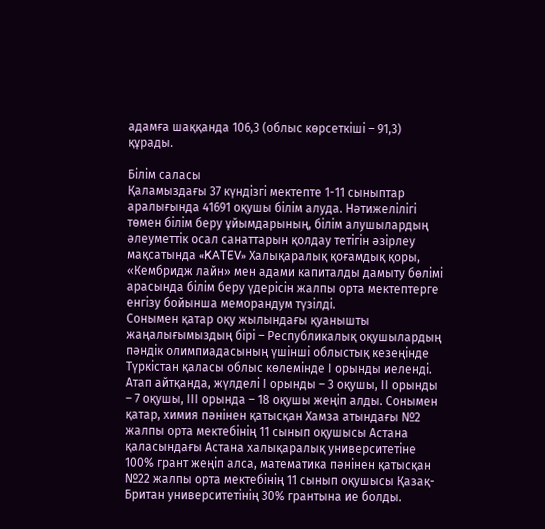адамға шаққанда 106,3 (облыс көрсеткiшi – 91,3) құрады.

Бiлiм саласы
Қаламыздағы 37 күндізгі мектепте 1-11 сыныптар аралығында 41691 оқушы білім алуда. Нәтижелілігі төмен білім беру ұйымдарының, білім алушылардың әлеуметтік осал санаттарын қолдау тетігін әзірлеу мақсатында «KATEV» Халықаралық қоғамдық қоры, «Кембридж лайн» мен адами капиталды дамыту бөлімі арасында білім беру үдерісін жалпы орта мектептерге енгізу бойынша меморандум түзілді.
Сонымен қатар оқу жылындағы қуанышты жаңалығымыздың бірі – Республикалық оқушылардың пәндік олимпиадасының үшінші облыстық кезеңінде Түркістан қаласы облыс көлемінде І орынды иеленді.
Атап айтқанда, жүлделі І орынды – 3 оқушы, ІІ орынды – 7 оқушы, ІІІ орында – 18 оқушы жеңіп алды. Сонымен қатар, химия пәнінен қатысқан Хамза атындағы №2 жалпы орта мектебінің 11 сынып оқушысы Астана қаласындағы Астана халықаралық университетіне 100% грант жеңіп алса, математика пәнінен қатысқан №22 жалпы орта мектебінің 11 сынып оқушысы Қазақ-Британ университетінің 30% грантына ие болды.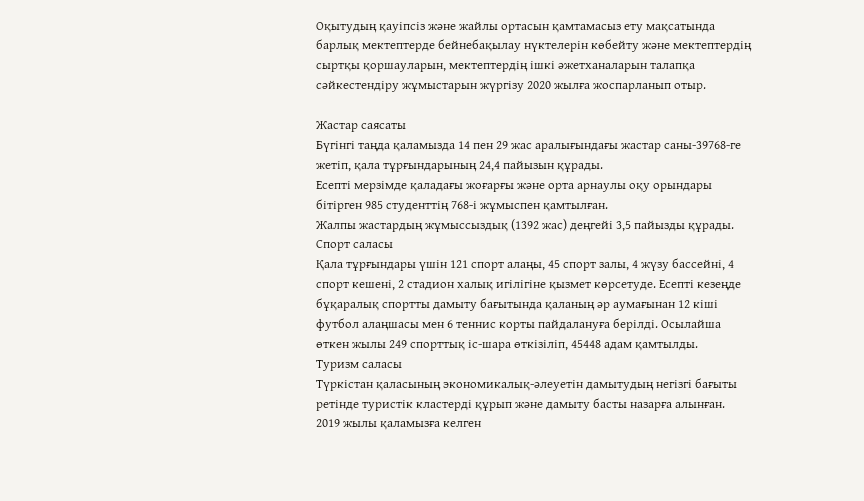Оқытудың қауіпсіз және жайлы ортасын қамтамасыз ету мақсатында барлық мектептерде бейнебақылау нүктелерін көбейту және мектептердің сыртқы қоршауларын, мектептердің ішкі әжетханаларын талапқа сәйкестендіру жұмыстарын жүргізу 2020 жылға жоспарланып отыр.

Жастар саясаты
Бүгінгі таңда қаламызда 14 пен 29 жас аралығындағы жастар саны-39768-ге жетіп, қала тұрғындарының 24,4 пайызын құрады.
Есепті мерзімде қаладағы жоғарғы және орта арнаулы оқу орындары бітірген 985 студенттің 768-і жұмыспен қамтылған.
Жалпы жастардың жұмыссыздық (1392 жас) деңгейі 3,5 пайызды құрады.
Спорт саласы
Қала тұрғындары үшін 121 спорт алаңы, 45 спорт залы, 4 жүзу бассейні, 4 спорт кешені, 2 стадион халық игілігіне қызмет көрсетуде. Есепті кезеңде бұқаралық спортты дамыту бағытында қаланың әр аумағынан 12 кіші футбол алаңшасы мен 6 теннис корты пайдалануға берілді. Осылайша өткен жылы 249 спорттық іс-шара өткізіліп, 45448 адам қамтылды.
Туризм саласы
Түркістан қаласының экономикалық-әлеуетін дамытудың негізгі бағыты ретінде туристік кластерді құрып және дамыту басты назарға алынған.
2019 жылы қаламызға келген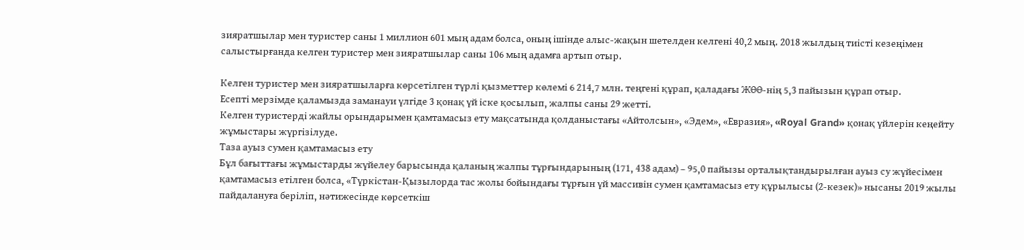зияратшылар мен туристер саны 1 миллион 601 мың адам болса, оның ішінде алыс-жақын шетелден келгені 40,2 мың. 2018 жылдың тиісті кезеңімен салыстырғанда келген туристер мен зияратшылар саны 106 мың адамға артып отыр.

Келген туристер мен зияратшыларға көрсетілген түрлі қызметтер көлемі 6 214,7 млн. теңгені құрап, қаладағы ЖӨӨ-нің 5,3 пайызын құрап отыр.
Есепті мерзімде қаламызда заманауи үлгіде 3 қонақ үй іске қосылып, жалпы саны 29 жетті.
Келген туристерді жайлы орындарымен қамтамасыз ету мақсатында қолданыстағы «Айтолсын», «Эдем», «Евразия», «Royal Grand» қонақ үйлерін кеңейту жұмыстары жүргізілуде.
Таза ауыз сумен қамтамасыз ету
Бұл бағыттағы жұмыстарды жүйелеу барысында қаланың жалпы тұрғындарының (171, 438 адам) – 95,0 пайызы орталықтандырылған ауыз су жүйесімен қамтамасыз етілген болса, «Түркістан-Қызылорда тас жолы бойындағы тұрғын үй массивін сумен қамтамасыз ету құрылысы (2-кезек)» нысаны 2019 жылы пайдалануға беріліп, нәтижесінде көрсеткіш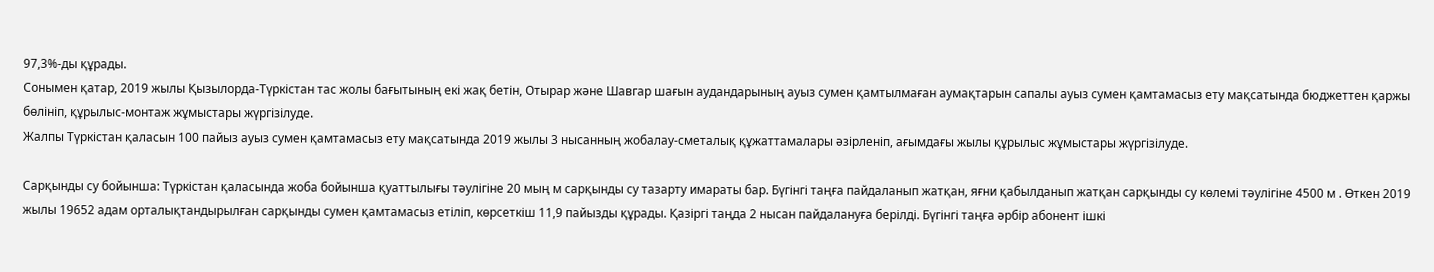97,3%-ды құрады.
Сонымен қатар, 2019 жылы Қызылорда-Түркістан тас жолы бағытының екі жақ бетін, Отырар және Шавгар шағын аудандарының ауыз сумен қамтылмаған аумақтарын сапалы ауыз сумен қамтамасыз ету мақсатында бюджеттен қаржы бөлініп, құрылыс-монтаж жұмыстары жүргізілуде.
Жалпы Түркістан қаласын 100 пайыз ауыз сумен қамтамасыз ету мақсатында 2019 жылы 3 нысанның жобалау-сметалық құжаттамалары әзірленіп, ағымдағы жылы құрылыс жұмыстары жүргізілуде.

Сарқынды су бойынша: Түркістан қаласында жоба бойынша қуаттылығы тәулігіне 20 мың м сарқынды су тазарту имараты бар. Бүгінгі таңға пайдаланып жатқан, яғни қабылданып жатқан сарқынды су көлемі тәулігіне 4500 м . Өткен 2019 жылы 19652 адам орталықтандырылған сарқынды сумен қамтамасыз етіліп, көрсеткіш 11,9 пайызды құрады. Қазіргі таңда 2 нысан пайдалануға берілді. Бүгінгі таңға әрбір абонент ішкі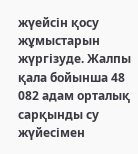жүейсін қосу жұмыстарын жүргізуде. Жалпы қала бойынша 48 082 адам орталық сарқынды су жүйесімен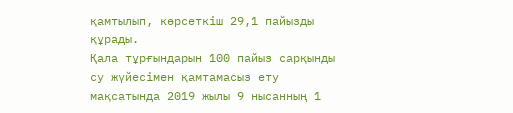қамтылып, көрсеткіш 29,1 пайызды құрады.
Қала тұрғындарын 100 пайыз сарқынды су жүйесімен қамтамасыз ету мақсатында 2019 жылы 9 нысанның 1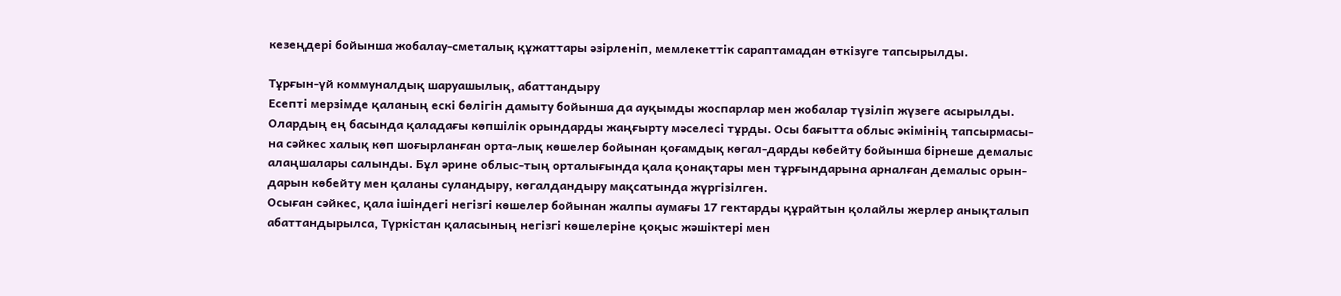кезеңдері бойынша жобалау-сметалық құжаттары әзірленіп, мемлекеттік сараптамадан өткізуге тапсырылды.

Тұрғын-үй коммуналдық шаруашылық, абаттандыру
Есепті мерзімде қаланың ескі бөлігін дамыту бойынша да ауқымды жоспарлар мен жобалар түзіліп жүзеге асырылды. Олардың ең басында қаладағы көпшілік орындарды жаңғырту мәселесі тұрды. Осы бағытта облыс әкімінің тапсырмасы-на сәйкес халық көп шоғырланған орта-лық көшелер бойынан қоғамдық көгал-дарды көбейту бойынша бірнеше демалыс алаңшалары салынды. Бұл әрине облыс-тың орталығында қала қонақтары мен тұрғындарына арналған демалыс орын-дарын көбейту мен қаланы суландыру, көгалдандыру мақсатында жүргізілген.
Осыған сәйкес, қала ішіндегі негізгі көшелер бойынан жалпы аумағы 17 гектарды құрайтын қолайлы жерлер анықталып абаттандырылса, Түркістан қаласының негізгі көшелеріне қоқыс жәшіктері мен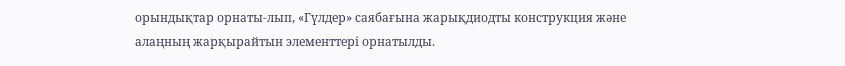орындықтар орнаты-лып, «Гүлдер» саябағына жарықдиодты конструкция және алаңның жарқырайтын элементтері орнатылды.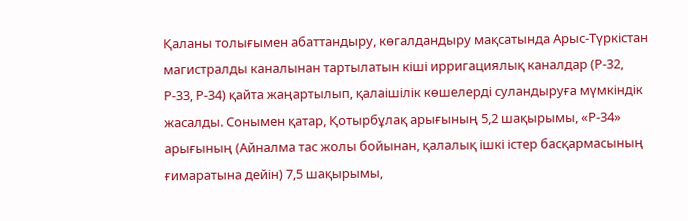Қаланы толығымен абаттандыру, көгалдандыру мақсатында Арыс-Түркістан магистралды каналынан тартылатын кіші ирригациялық каналдар (Р-32, Р-33, Р-34) қайта жаңартылып, қалаішілік көшелерді суландыруға мүмкіндік жасалды. Сонымен қатар, Қотырбұлақ арығының 5,2 шақырымы, «Р-34» арығының (Айналма тас жолы бойынан, қалалық ішкі істер басқармасының ғимаратына дейін) 7,5 шақырымы,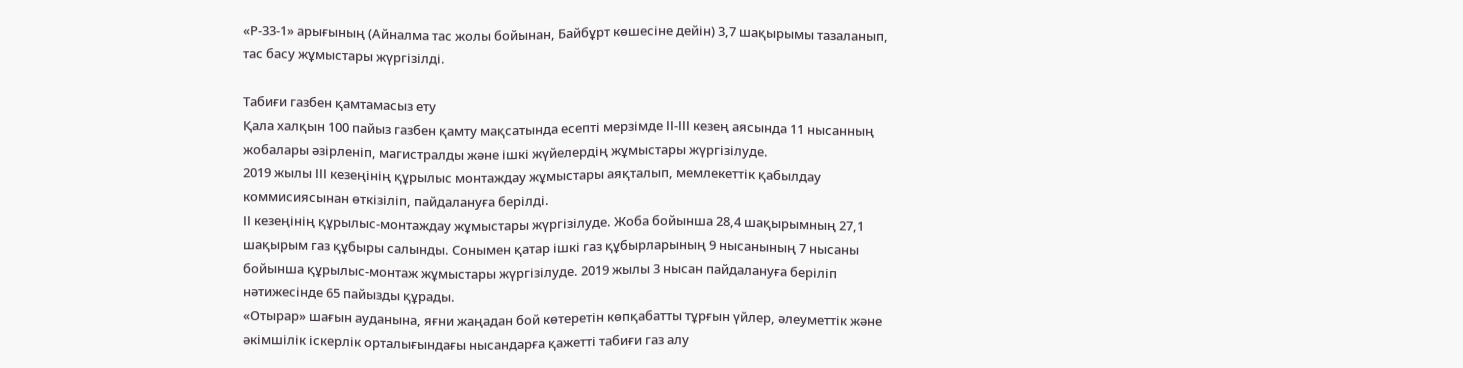«Р-33-1» арығының (Айналма тас жолы бойынан, Байбұрт көшесіне дейін) 3,7 шақырымы тазаланып, тас басу жұмыстары жүргізілді.

Табиғи газбен қамтамасыз ету
Қала халқын 100 пайыз газбен қамту мақсатында есепті мерзімде ІІ-ІІІ кезең аясында 11 нысанның жобалары әзірленіп, магистралды және ішкі жүйелердің жұмыстары жүргізілуде.
2019 жылы ІІІ кезеңінің құрылыс монтаждау жұмыстары аяқталып, мемлекеттік қабылдау коммисиясынан өткізіліп, пайдалануға берілді.
ІІ кезеңінің құрылыс-монтаждау жұмыстары жүргізілуде. Жоба бойынша 28,4 шақырымның 27,1 шақырым газ құбыры салынды. Сонымен қатар ішкі газ құбырларының 9 нысанының 7 нысаны бойынша құрылыс-монтаж жұмыстары жүргізілуде. 2019 жылы 3 нысан пайдалануға беріліп нәтижесінде 65 пайызды құрады.
«Отырар» шағын ауданына, яғни жаңадан бой көтеретін көпқабатты тұрғын үйлер, әлеуметтік және әкімшілік іскерлік орталығындағы нысандарға қажетті табиғи газ алу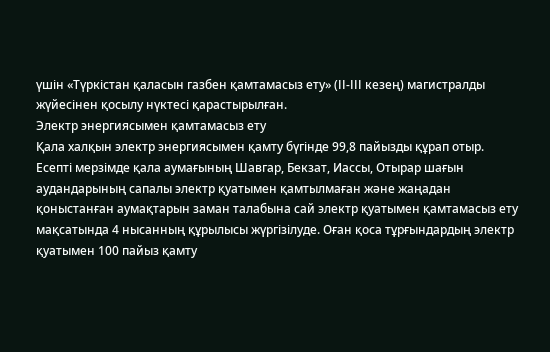үшін «Түркістан қаласын газбен қамтамасыз ету» (ІІ-ІІІ кезең) магистралды жүйесінен қосылу нүктесі қарастырылған.
Электр энергиясымен қамтамасыз ету
Қала халқын электр энергиясымен қамту бүгінде 99,8 пайызды құрап отыр. Есепті мерзімде қала аумағының Шавгар, Бекзат, Иассы, Отырар шағын аудандарының сапалы электр қуатымен қамтылмаған және жаңадан қоныстанған аумақтарын заман талабына сай электр қуатымен қамтамасыз ету мақсатында 4 нысанның құрылысы жүргізілуде. Оған қоса тұрғындардың электр қуатымен 100 пайыз қамту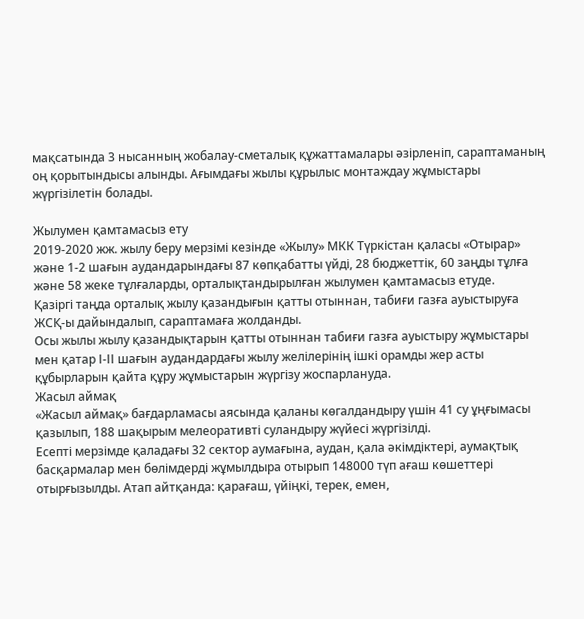мақсатында 3 нысанның жобалау-сметалық құжаттамалары әзірленіп, сараптаманың оң қорытындысы алынды. Ағымдағы жылы құрылыс монтаждау жұмыстары жүргізілетін болады.

Жылумен қамтамасыз ету
2019-2020 жж. жылу беру мерзімі кезінде «Жылу» МКК Түркістан қаласы «Отырар» және 1-2 шағын аудандарындағы 87 көпқабатты үйді, 28 бюджеттік, 60 заңды тұлға және 58 жеке тұлғаларды, орталықтандырылған жылумен қамтамасыз етуде.
Қазіргі таңда орталық жылу қазандығын қатты отыннан, табиғи газға ауыстыруға ЖСҚ-ы дайындалып, сараптамаға жолданды.
Осы жылы жылу қазандықтарын қатты отыннан табиғи газға ауыстыру жұмыстары мен қатар І-ІІ шағын аудандардағы жылу желілерінің ішкі орамды жер асты құбырларын қайта құру жұмыстарын жүргізу жоспарлануда.
Жасыл аймақ
«Жасыл аймақ» бағдарламасы аясында қаланы көгалдандыру үшін 41 су ұңғымасы қазылып, 188 шақырым мелеоративті суландыру жүйесі жүргізілді.
Есепті мерзімде қаладағы 32 сектор аумағына, аудан, қала әкімдіктері, аумақтық басқармалар мен бөлімдерді жұмылдыра отырып 148000 түп ағаш көшеттері отырғызылды. Атап айтқанда: қарағаш, үйіңкі, терек, емен,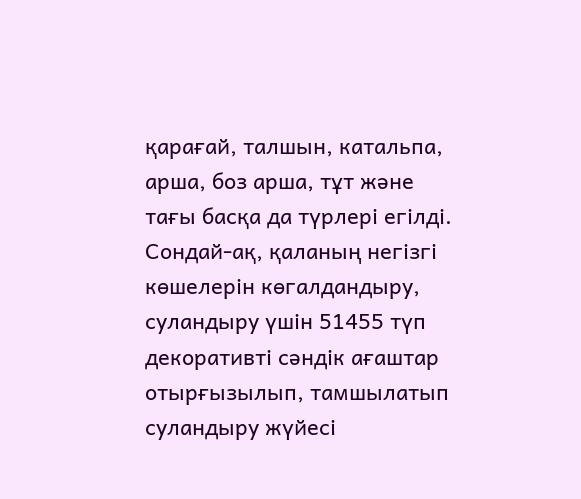қарағай, талшын, катальпа, арша, боз арша, тұт және тағы басқа да түрлері егілді. Сондай-ақ, қаланың негізгі көшелерін көгалдандыру, суландыру үшін 51455 түп декоративті сәндік ағаштар отырғызылып, тамшылатып суландыру жүйесі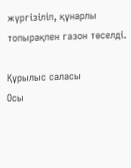жүргізіліп, құнарлы топырақпен газон төселді.

Құрылыс саласы
Осы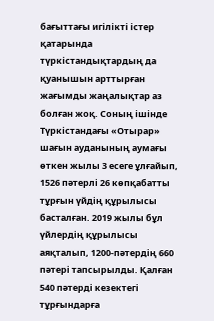бағыттағы игілікті істер қатарында түркістандықтардың да қуанышын арттырған жағымды жаңалықтар аз болған жоқ. Соның ішінде Түркістандағы «Отырар» шағын ауданының аумағы өткен жылы 3 есеге ұлғайып, 1526 пәтерлі 26 көпқабатты тұрғын үйдің құрылысы басталған. 2019 жылы бұл үйлердің құрылысы аяқталып, 1200-пәтердің 660 пәтері тапсырылды. Қалған 540 пәтерді кезектегі тұрғындарға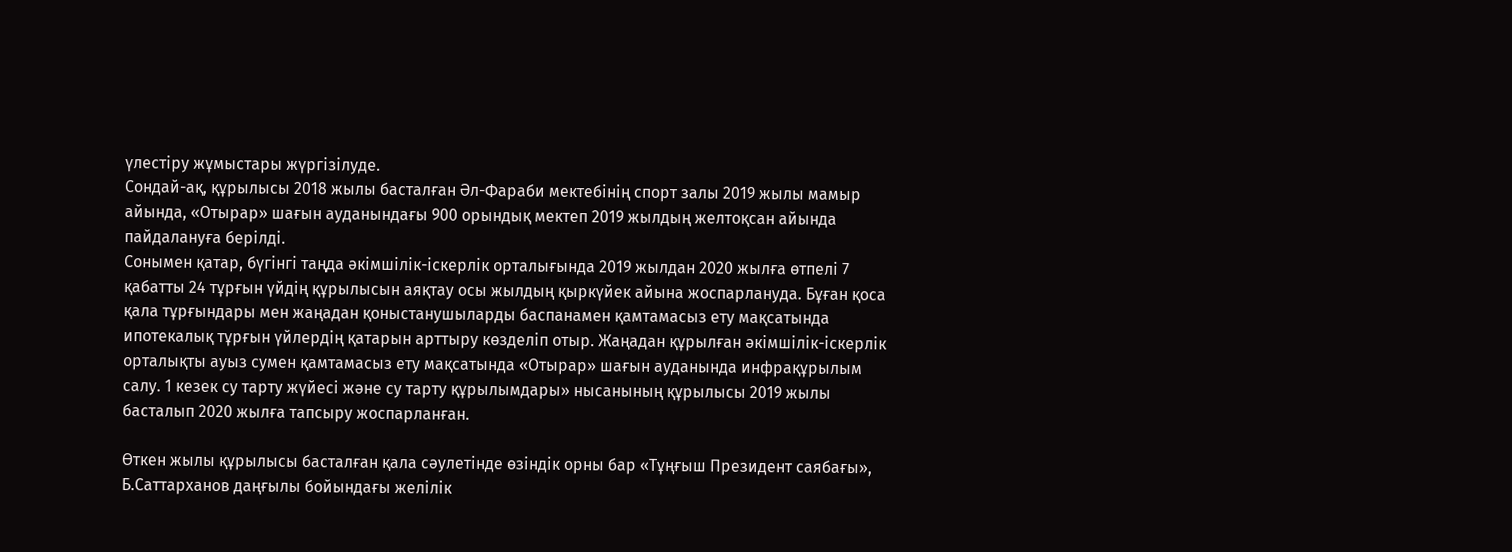үлестіру жұмыстары жүргізілуде.
Сондай-ақ, құрылысы 2018 жылы басталған Әл-Фараби мектебінің спорт залы 2019 жылы мамыр айында, «Отырар» шағын ауданындағы 900 орындық мектеп 2019 жылдың желтоқсан айында пайдалануға берілді.
Сонымен қатар, бүгінгі таңда әкімшілік-іскерлік орталығында 2019 жылдан 2020 жылға өтпелі 7 қабатты 24 тұрғын үйдің құрылысын аяқтау осы жылдың қыркүйек айына жоспарлануда. Бұған қоса қала тұрғындары мен жаңадан қоныстанушыларды баспанамен қамтамасыз ету мақсатында ипотекалық тұрғын үйлердің қатарын арттыру көзделіп отыр. Жаңадан құрылған әкімшілік-іскерлік орталықты ауыз сумен қамтамасыз ету мақсатында «Отырар» шағын ауданында инфрақұрылым салу. 1 кезек су тарту жүйесі және су тарту құрылымдары» нысанының құрылысы 2019 жылы басталып 2020 жылға тапсыру жоспарланған.

Өткен жылы құрылысы басталған қала сәулетінде өзіндік орны бар «Тұңғыш Президент саябағы», Б.Саттарханов даңғылы бойындағы желілік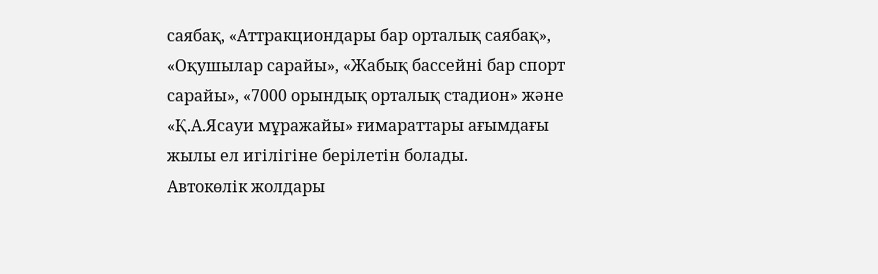саябақ, «Аттракциондары бар орталық саябақ», «Оқушылар сарайы», «Жабық бассейні бар спорт сарайы», «7000 орындық орталық стадион» және «Қ.А.Ясауи мұражайы» ғимараттары ағымдағы жылы ел игілігіне берілетін болады.
Автокөлік жолдары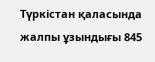Түркістан қаласында жалпы ұзындығы 845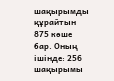шақырымды құрайтын 875 көше бар. Оның ішінде: 256 шақырымы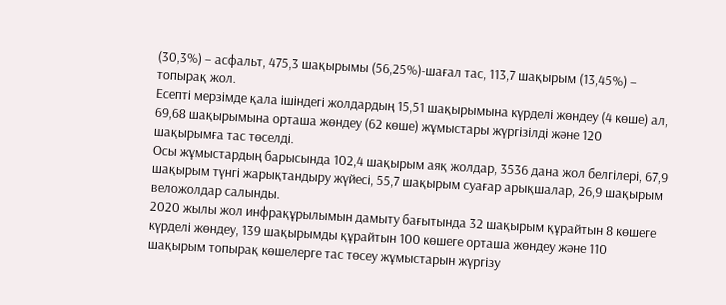(30,3%) – асфальт, 475,3 шақырымы (56,25%)-шағал тас, 113,7 шақырым (13,45%) – топырақ жол.
Есепті мерзімде қала ішіндегі жолдардың 15,51 шақырымына күрделі жөндеу (4 көше) ал, 69,68 шақырымына орташа жөндеу (62 көше) жұмыстары жүргізілді және 120 шақырымға тас төселді.
Осы жұмыстардың барысында 102,4 шақырым аяқ жолдар, 3536 дана жол белгілері, 67,9 шақырым түнгі жарықтандыру жүйесі, 55,7 шақырым суағар арықшалар, 26,9 шақырым веложолдар салынды.
2020 жылы жол инфрақұрылымын дамыту бағытында 32 шақырым құрайтын 8 көшеге күрделі жөндеу, 139 шақырымды құрайтын 100 көшеге орташа жөндеу және 110 шақырым топырақ көшелерге тас төсеу жұмыстарын жүргізу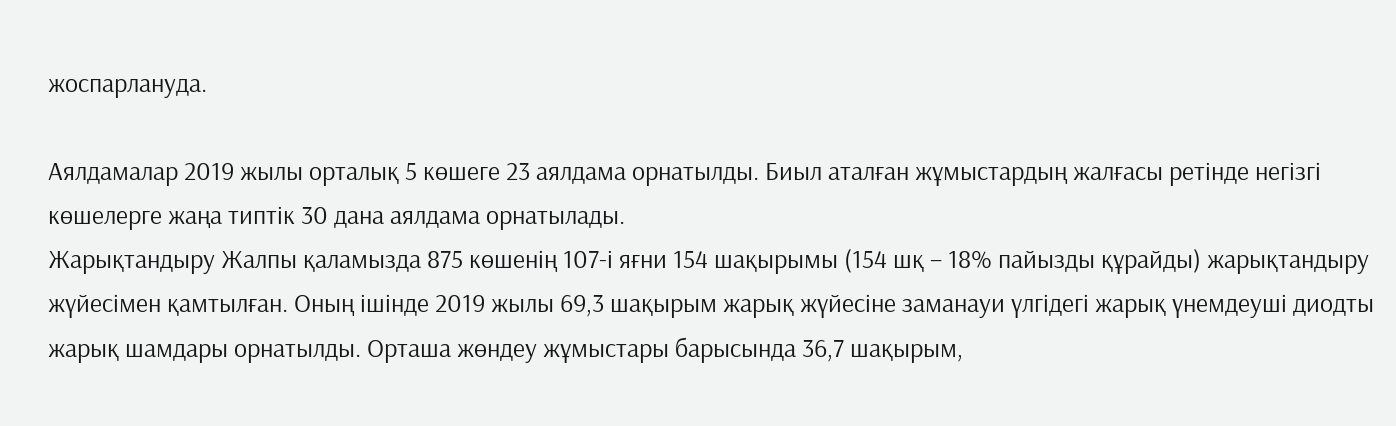жоспарлануда.

Аялдамалар 2019 жылы орталық 5 көшеге 23 аялдама орнатылды. Биыл аталған жұмыстардың жалғасы ретінде негізгі көшелерге жаңа типтік 30 дана аялдама орнатылады.
Жарықтандыру Жалпы қаламызда 875 көшенің 107-і яғни 154 шақырымы (154 шқ – 18% пайызды құрайды) жарықтандыру жүйесімен қамтылған. Оның ішінде 2019 жылы 69,3 шақырым жарық жүйесіне заманауи үлгідегі жарық үнемдеуші диодты жарық шамдары орнатылды. Орташа жөндеу жұмыстары барысында 36,7 шақырым,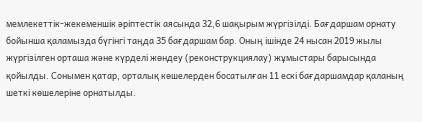мемлекеттік-жекеменшік әріптестік аясында 32,6 шақырым жүргізілді. Бағдаршам орнату бойынша қаламызда бүгінгі таңда 35 бағдаршам бар. Оның ішінде 24 нысан 2019 жылы жүргізілген орташа және күрделі жөндеу (реконструкциялау) жұмыстары барысында қойылды. Сонымен қатар, орталық көшелерден босатылған 11 ескі бағдаршамдар қаланың шеткі көшелеріне орнатылды.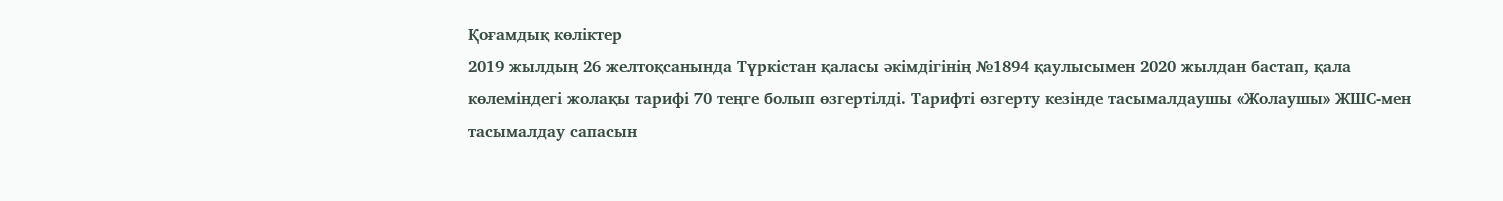Қоғамдық көліктер
2019 жылдың 26 желтоқсанында Түркістан қаласы әкімдігінің №1894 қаулысымен 2020 жылдан бастап, қала көлеміндегі жолақы тарифі 70 теңге болып өзгертілді. Тарифті өзгерту кезінде тасымалдаушы «Жолаушы» ЖШС-мен тасымалдау сапасын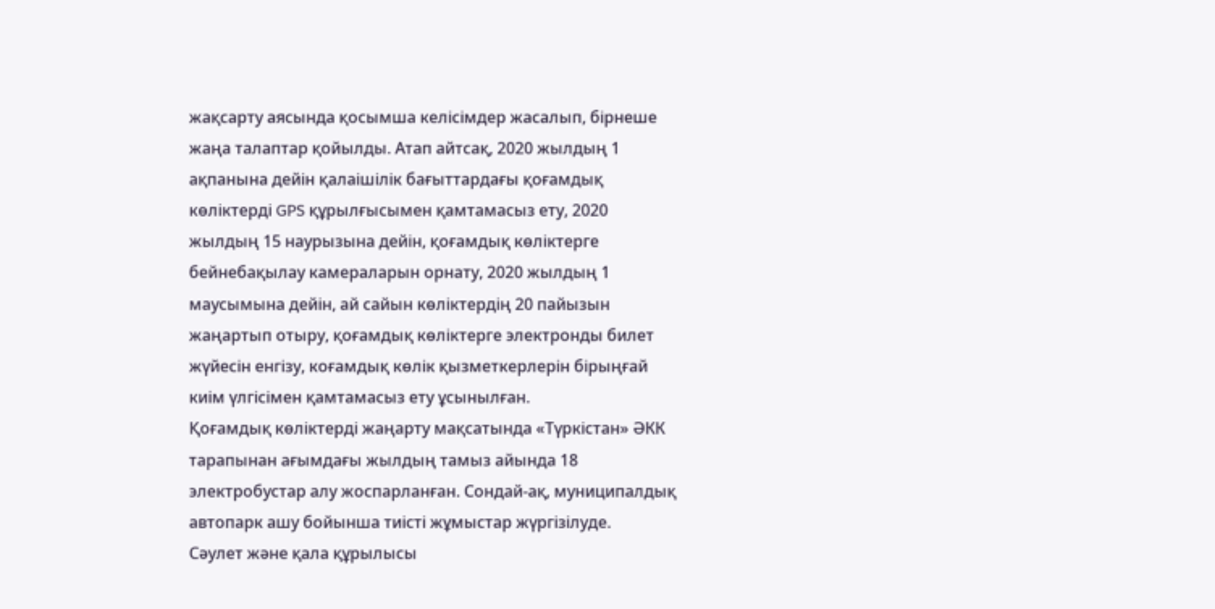жақсарту аясында қосымша келісімдер жасалып, бірнеше жаңа талаптар қойылды. Атап айтсақ, 2020 жылдың 1 ақпанына дейін қалаішілік бағыттардағы қоғамдық көліктерді GPS құрылғысымен қамтамасыз ету, 2020 жылдың 15 наурызына дейін, қоғамдық көліктерге бейнебақылау камераларын орнату, 2020 жылдың 1 маусымына дейін, ай сайын көліктердің 20 пайызын жаңартып отыру, қоғамдық көліктерге электронды билет жүйесін енгізу, коғамдық көлік қызметкерлерін бірыңғай киім үлгісімен қамтамасыз ету ұсынылған.
Қоғамдық көліктерді жаңарту мақсатында «Түркістан» ӘКК тарапынан ағымдағы жылдың тамыз айында 18 электробустар алу жоспарланған. Сондай-ақ, муниципалдық автопарк ашу бойынша тиісті жұмыстар жүргізілуде.
Сәулет және қала құрылысы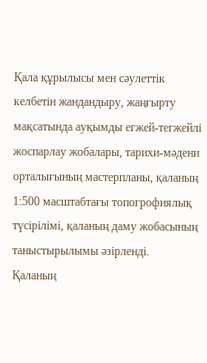Қала құрылысы мен сәулеттік келбетін жандандыру, жаңғырту мақсатында ауқымды егжей-тегжейлі жоспарлау жобалары, тарихи-мəдени орталығының мастерпланы, қаланың 1:500 масштабтағы топогрофиялық түсірілімі, қаланың даму жобасының таныстырылымы əзірленді.
Қаланың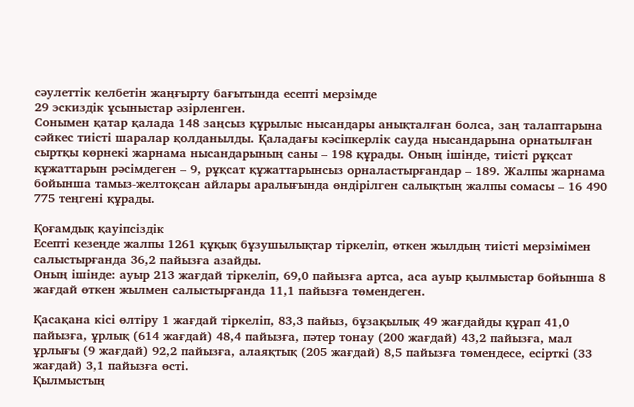сәулеттік келбетін жаңғырту бағытында есепті мерзімде
29 эскиздік ұсыныстар әзірленген.
Сонымен қатар қалада 148 заңсыз құрылыс нысандары анықталған болса, заң талаптарына сәйкес тиісті шаралар қолданылды. Қаладағы кәсіпкерлік сауда нысандарына орнатылған сыртқы көрнекі жарнама нысандарының саны – 198 құрады. Оның ішінде, тиісті рұқсат құжаттарын рəсімдеген – 9, рұқсат құжаттарынсыз орналастырғандар – 189. Жалпы жарнама бойынша тамыз-желтоқсан айлары аралығында өндірілген салықтың жалпы сомасы – 16 490 775 теңгені құрады.

Қоғамдық қауіпсіздік
Есепті кезеңде жалпы 1261 құқық бұзушылықтар тіркеліп, өткен жылдың тиісті мерзімімен салыстырғанда 36,2 пайызға азайды.
Оның ішінде: ауыр 213 жағдай тіркеліп, 69,0 пайызға артса, аса ауыр қылмыстар бойынша 8 жағдай өткен жылмен салыстырғанда 11,1 пайызға төмендеген.

Қасақана кісі өлтіру 1 жағдай тіркеліп, 83,3 пайыз, бұзақылық 49 жағдайды құрап 41,0 пайызға, ұрлық (614 жағдай) 48,4 пайызға, пәтер тонау (200 жағдай) 43,2 пайызға, мал ұрлығы (9 жағдай) 92,2 пайызға, алаяқтық (205 жағдай) 8,5 пайызға төмендесе, есірткі (33 жағдай) 3,1 пайызға өсті.
Қылмыстың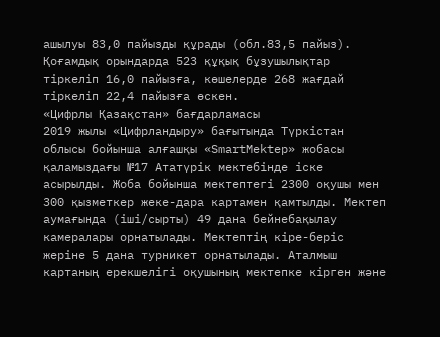ашылуы 83,0 пайызды құрады (обл.83,5 пайыз). Қоғамдық орындарда 523 құқық бұзушылықтар тіркеліп 16,0 пайызға, көшелерде 268 жағдай тіркеліп 22,4 пайызға өскен.
«Цифрлы Қазақстан» бағдарламасы
2019 жылы «Цифрландыру» бағытында Түркістан облысы бойынша алғашқы «SmartMektep» жобасы қаламыздағы №17 Ататүрік мектебінде іске асырылды. Жоба бойынша мектептегі 2300 оқушы мен 300 қызметкер жеке-дара картамен қамтылды. Мектеп аумағында (іші/сырты) 49 дана бейнебақылау камералары орнатылады. Мектептің кіре-беріс жеріне 5 дана турникет орнатылады. Аталмыш картаның ерекшелігі оқушының мектепке кірген және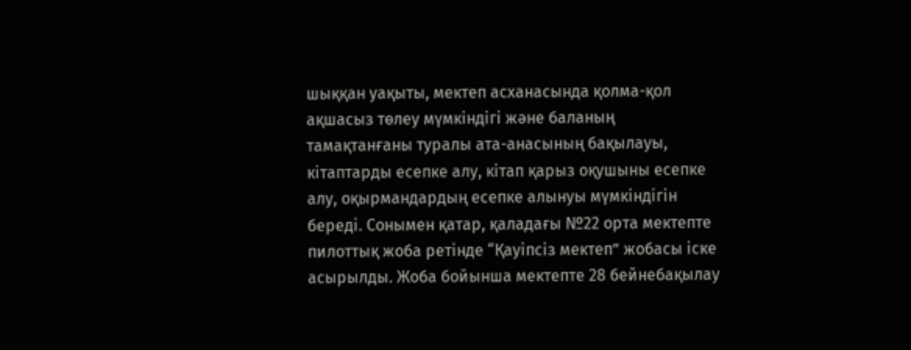шыққан уақыты, мектеп асханасында қолма-қол ақшасыз төлеу мүмкіндігі және баланың тамақтанғаны туралы ата-анасының бақылауы, кітаптарды есепке алу, кітап қарыз оқушыны есепке алу, оқырмандардың есепке алынуы мүмкіндігін береді. Сонымен қатар, қаладағы №22 орта мектепте пилоттық жоба ретінде “Қауіпсіз мектеп” жобасы іске асырылды. Жоба бойынша мектепте 28 бейнебақылау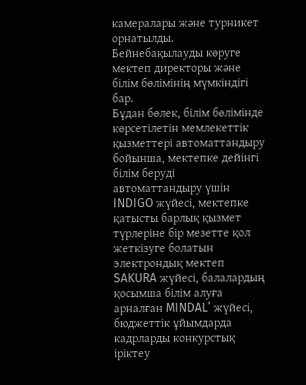камералары және турникет орнатылды. Бейнебақылауды көруге мектеп директоры және білім бөлімінің мүмкіндігі бар.
Бұдан бөлек, білім бөлімінде көрсетілетін мемлекеттік қызметтері автоматтандыру бойынша, мектепке дейінгі білім беруді автоматтандыру үшін INDIGO жүйесі, мектепке қатысты барлық қызмет түрлеріне бір мезетте қол жеткізуге болатын электрондық мектеп SAKURA жүйесі, балалардың қосымша білім алуға арналған MINDAL’ жүйесі, бюджеттік ұйымдарда кадрларды конкурстық іріктеу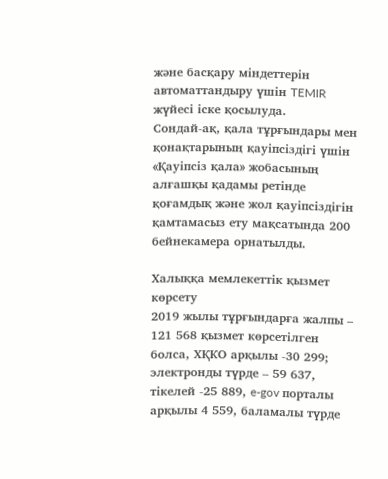және басқару міндеттерін автоматтандыру үшін TEMIR жүйесі іске қосылуда.
Сондай-ақ, қала тұрғындары мен қонақтарының қауіпсіздігі үшін «Қауіпсіз қала» жобасының алғашқы қадамы ретінде қоғамдық және жол қауіпсіздігін қамтамасыз ету мақсатында 200 бейнекамера орнатылды.

Халыққа мемлекеттiк қызмет көрсету
2019 жылы тұрғындарға жалпы – 121 568 қызмет көрсетілген болса, ХҚКО арқылы -30 299; электронды түрде – 59 637, тікелей -25 889, e-gov порталы арқылы 4 559, баламалы түрде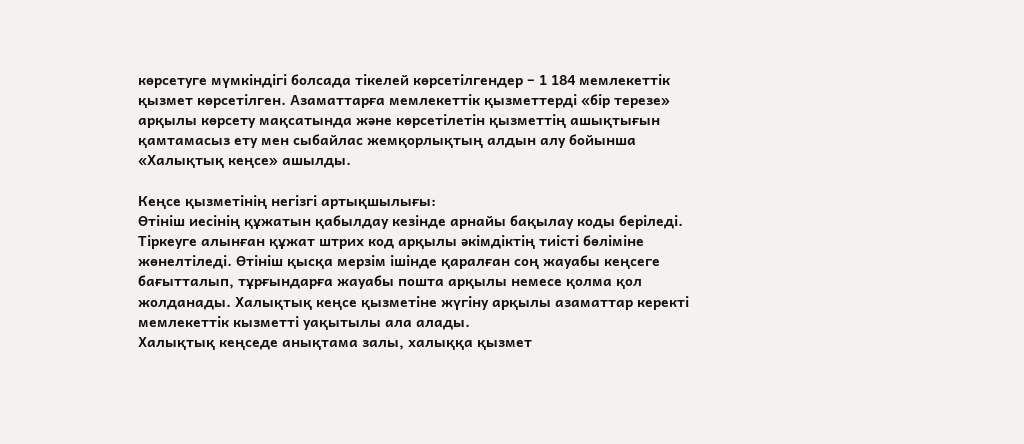көрсетуге мүмкіндігі болсада тікелей көрсетілгендер – 1 184 мемлекеттік қызмет көрсетілген. Азаматтарға мемлекеттік қызметтерді «бір терезе» арқылы көрсету мақсатында және көрсетілетін қызметтің ашықтығын қамтамасыз ету мен сыбайлас жемқорлықтың алдын алу бойынша «Халықтық кеңсе» ашылды.

Кеңсе қызметінің негізгі артықшылығы:
Өтініш иесінің құжатын қабылдау кезінде арнайы бақылау коды беріледі.
Тіркеуге алынған құжат штрих код арқылы әкімдіктің тиісті бөліміне жөнелтіледі. Өтініш қысқа мерзім ішінде қаралған соң жауабы кеңсеге бағытталып, тұрғындарға жауабы пошта арқылы немесе қолма қол жолданады. Халықтық кеңсе қызметіне жүгіну арқылы азаматтар керекті мемлекеттік кызметті уақытылы ала алады.
Халықтық кеңседе анықтама залы, халыққа қызмет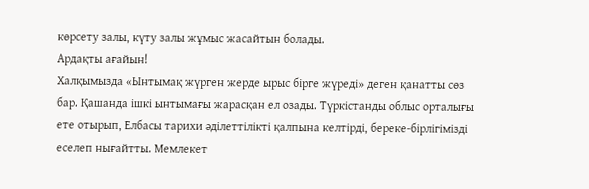көрсету залы, күту залы жұмыс жасайтын болады.
Ардақты ағайын!
Халқымызда «Ынтымақ жүрген жерде ырыс бірге жүреді» деген қанатты сөз бар. Қашанда ішкі ынтымағы жарасқан ел озады. Түркістанды облыс орталығы ете отырып, Елбасы тарихи әділеттілікті қалпына келтірді, береке-бірлігімізді еселеп нығайтты. Мемлекет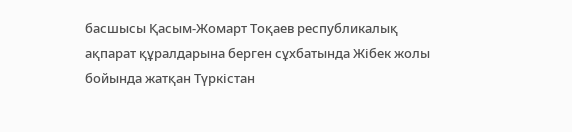басшысы Қасым-Жомарт Тоқаев республикалық ақпарат құралдарына берген сұхбатында Жібек жолы бойында жатқан Түркістан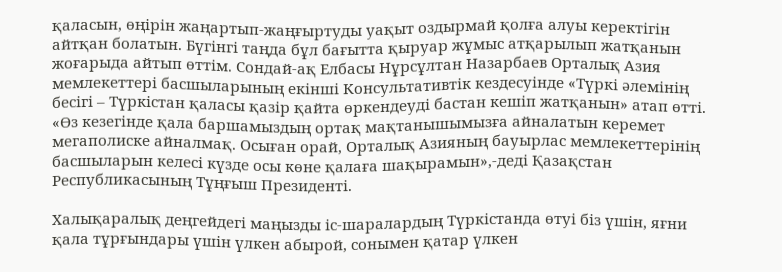қаласын, өңірін жаңартып-жаңғыртуды уақыт оздырмай қолға алуы керектігін айтқан болатын. Бүгінгі таңда бұл бағытта қыруар жұмыс атқарылып жатқанын жоғарыда айтып өттім. Сондай-ақ Елбасы Нұрсұлтан Назарбаев Орталық Азия мемлекеттері басшыларының екінші Консультативтік кездесуінде «Түркі әлемінің бесігі – Түркістан қаласы қазір қайта өркендеуді бастан кешіп жатқанын» атап өтті. «Өз кезегінде қала баршамыздың ортақ мақтанышымызға айналатын керемет мегаполиске айналмақ. Осыған орай, Орталық Азияның бауырлас мемлекеттерінің басшыларын келесі күзде осы көне қалаға шақырамын»,-деді Қазақстан Республикасының Тұңғыш Президенті.

Халықаралық деңгейдегі маңызды іс-шаралардың Түркістанда өтуі біз үшін, яғни қала тұрғындары үшін үлкен абырой, сонымен қатар үлкен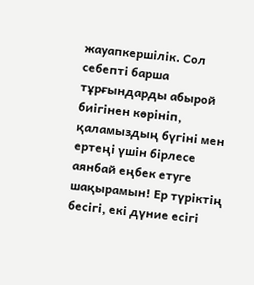жауапкершілік. Сол себепті барша тұрғындарды абырой биігінен көрініп, қаламыздың бүгіні мен ертеңі үшін бірлесе аянбай еңбек етуге шақырамын! Ер түріктің бесігі, екі дүние есігі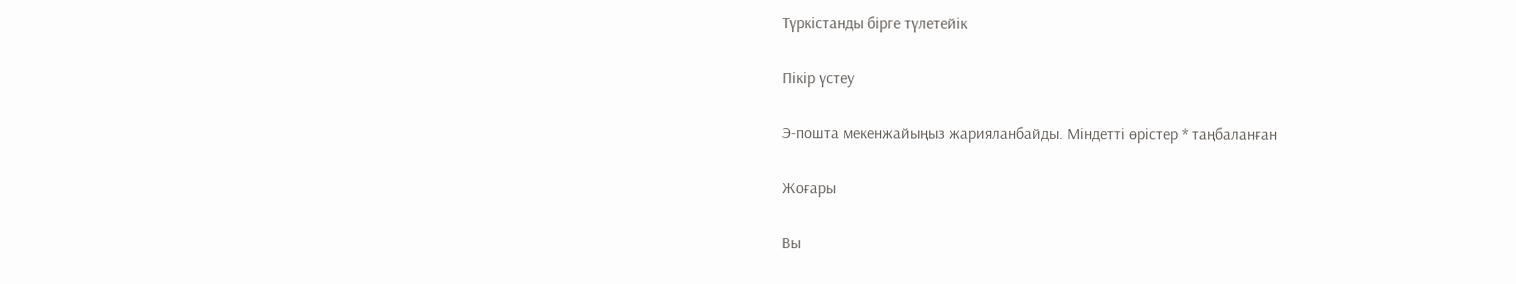Түркістанды бірге түлетейік

Пікір үстеу

Э-пошта мекенжайыңыз жарияланбайды. Міндетті өрістер * таңбаланған

Жоғары

Вы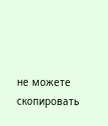не можете скопировать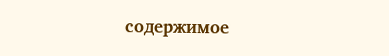содержимое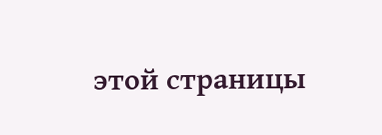этой страницы